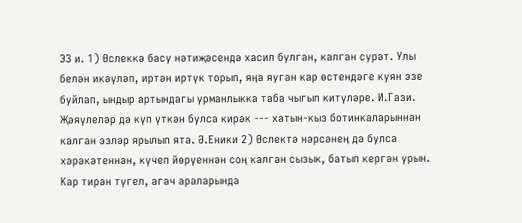ЭЗ и. 1) Өслеккә басу нәтиҗәсендә хасил булган, калган сурәт. Улы белән икәүләп, иртән иртүк торып, яңа яуган кар өстендәге куян эзе буйлап, ындыр артындагы урманлыкка таба чыгып китүләре. И.Гази. Җәяүлеләр дә күп үткән булса кирәк --- хатын-кыз ботинкаларыннан калган эзләр ярылып ята. Ә.Еники 2) Өслектә нәрсәнең дә булса хәрәкәтеннән, күчеп йөрүеннән соң калган сызык, батып кергән урын. Кар тирән түгел, агач араларында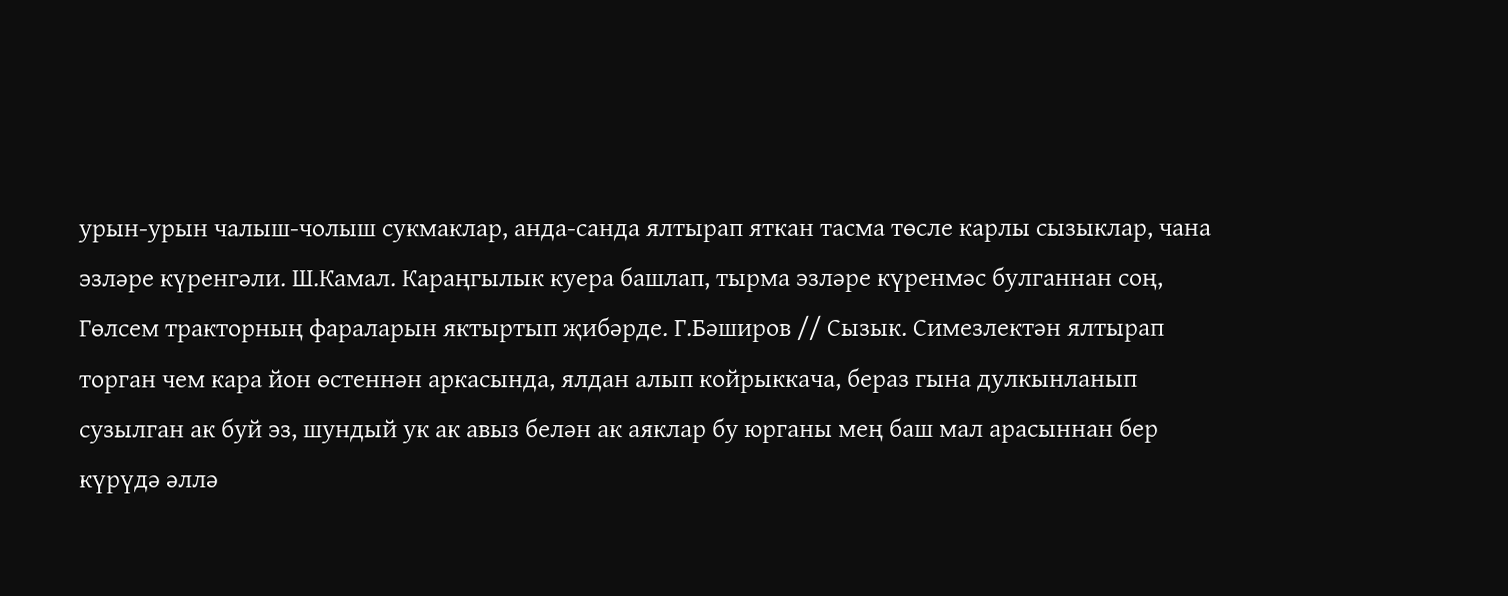урын-урын чалыш-чолыш сукмаклар, анда-санда ялтырап яткан тасма төсле карлы сызыклар, чана эзләре күренгәли. Ш.Камал. Караңгылык куера башлап, тырма эзләре күренмәс булганнан соң, Гөлсем тракторның фараларын яктыртып җибәрде. Г.Бәширов // Сызык. Симезлектән ялтырап торган чем кара йон өстеннән аркасында, ялдан алып койрыккача, бераз гына дулкынланып сузылган ак буй эз, шундый ук ак авыз белән ак аяклар бу юрганы мең баш мал арасыннан бер күрүдә әллә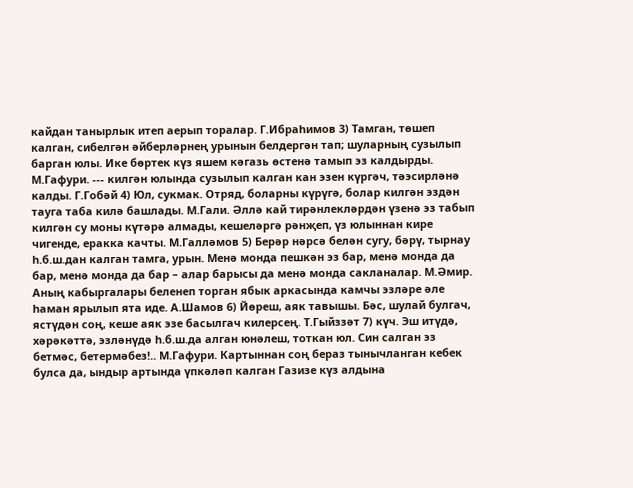кайдан танырлык итеп аерып торалар. Г.Ибраһимов 3) Тамган, төшеп калган, сибелгән әйберләрнең урынын белдергән тап; шуларның сузылып барган юлы. Ике бөртек күз яшем кәгазь өстенә тамып эз калдырды. М.Гафури. --- килгән юлында сузылып калган кан эзен күргәч, тәэсирләнә калды. Г.Гобәй 4) Юл, сукмак. Отряд, боларны күрүгә, болар килгән эздән тауга таба килә башлады. М.Гали. Әллә кай тирәнлекләрдән үзенә эз табып килгән су моны күтәрә алмады, кешеләргә рәнҗеп, үз юлыннан кире чигенде, еракка качты. М.Галләмов 5) Берәр нәрсә белән сугу, бәрү, тырнау һ.б.ш.дан калган тамга, урын. Менә монда пешкән эз бар, менә монда да бар, менә монда да бар – алар барысы да менә монда сакланалар. М.Әмир. Аның кабыргалары беленеп торган ябык аркасында камчы эзләре әле һаман ярылып ята иде. А.Шамов 6) Йөреш, аяк тавышы. Бәс, шулай булгач, ястүдән соң, кеше аяк эзе басылгач килерсең. Т.Гыйззәт 7) күч. Эш итүдә, хәрәкәттә, эзләнүдә һ.б.ш.да алган юнәлеш, тоткан юл. Син салган эз бетмәс, бетермәбез!.. М.Гафури. Картыннан соң бераз тынычланган кебек булса да, ындыр артында үпкәләп калган Газизе күз алдына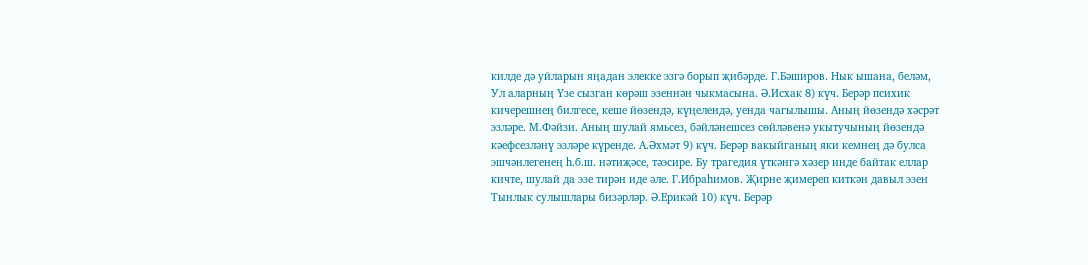килде дә уйларын яңадан элекке эзгә борып җибәрде. Г.Бәширов. Нык ышана, беләм, Ул аларның Үзе сызган көрәш эзеннән чыкмасына. Ә.Исхак 8) күч. Берәр психик кичерешнең билгесе, кеше йөзендә, күңелендә, уенда чагылышы. Аның йөзендә хәсрәт эзләре. М.Фәйзи. Аның шулай ямьсез, бәйләнешсез сөйләвенә укытучының йөзендә кәефсезләнү эзләре күренде. А.Әхмәт 9) күч. Берәр вакыйганың яки кемнең дә булса эшчәнлегенең һ.б.ш. нәтиҗәсе, тәэсире. Бу трагедия үткәнгә хәзер инде байтак еллар кичте, шулай да эзе тирән иде әле. Г.Ибраһимов. Җирне җимереп киткән давыл эзен Тынлык сулышлары бизәрләр. Ә.Ерикәй 10) күч. Берәр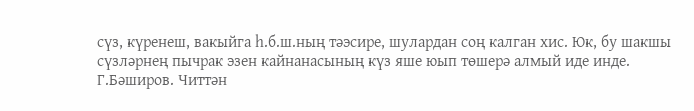сүз, күренеш, вакыйга һ.б.ш.ның тәэсире, шулардан соң калган хис. Юк, бу шакшы сүзләрнең пычрак эзен кайнанасының күз яше юып төшерә алмый иде инде. Г.Бәширов. Читтән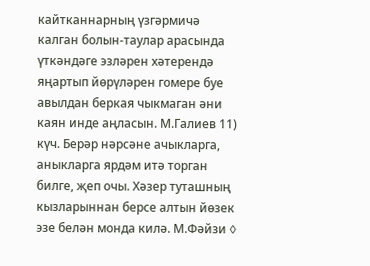кайтканнарның үзгәрмичә калган болын-таулар арасында үткәндәге эзләрен хәтерендә яңартып йөрүләрен гомере буе авылдан беркая чыкмаган әни каян инде аңласын. М.Галиев 11) күч. Берәр нәрсәне ачыкларга, аныкларга ярдәм итә торган билге, җеп очы. Хәзер туташның кызларыннан берсе алтын йөзек эзе белән монда килә. М.Фәйзи ◊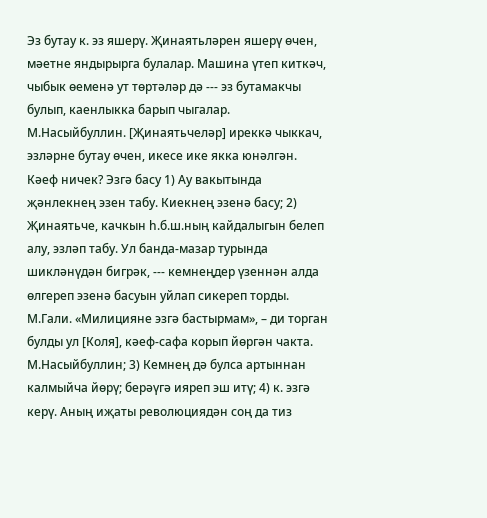Эз бутау к. эз яшерү. Җинаятьләрен яшерү өчен, мәетне яндырырга булалар. Машина үтеп киткәч, чыбык өеменә ут төртәләр дә --- эз бутамакчы булып, каенлыкка барып чыгалар. М.Насыйбуллин. [Җинаятьчеләр] иреккә чыккач, эзләрне бутау өчен, икесе ике якка юнәлгән. Кәеф ничек? Эзгә басу 1) Ау вакытында җәнлекнең эзен табу. Киекнең эзенә басу; 2) Җинаятьче, качкын һ.б.ш.ның кайдалыгын белеп алу, эзләп табу. Ул банда-мазар турында шикләнүдән бигрәк, --- кемнеңдер үзеннән алда өлгереп эзенә басуын уйлап сикереп торды. М.Гали. «Милицияне эзгә бастырмам», – ди торган булды ул [Коля], кәеф-сафа корып йөргән чакта. М.Насыйбуллин; 3) Кемнең дә булса артыннан калмыйча йөрү; берәүгә ияреп эш итү; 4) к. эзгә керү. Аның иҗаты революциядән соң да тиз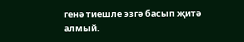генә тиешле эзгә басып җитә алмый.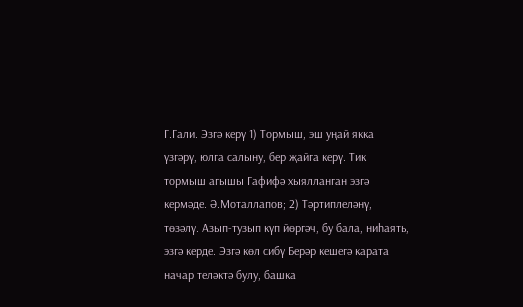Г.Гали. Эзгә керү 1) Тормыш, эш уңай якка үзгәрү, юлга салыну, бер җайга керү. Тик тормыш агышы Гафифә хыялланган эзгә кермәде. Ә.Моталлапов; 2) Тәртиплеләнү, төзәлү. Азып-тузып күп йөргәч, бу бала, ниһаять, эзгә керде. Эзгә көл сибү Берәр кешегә карата начар теләктә булу, башка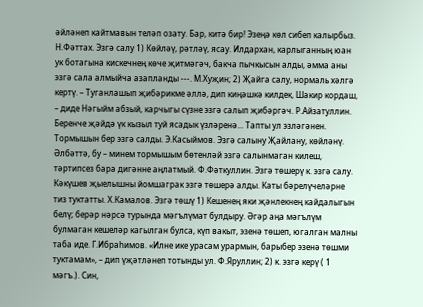әйләнеп кайтмавын теләп озату. Бар, китә бир! Эзеңә көл сибеп калырбыз. Н.Фәттах. Эзгә салу 1) Көйләү, рәтләү, ясау. Илдархан, карлыганның юан ук ботагына кискечнең көче җитмәгәч, бакча пычкысын алды, әмма аны эзгә сала алмыйча азапланды ---. М.Хуҗин; 2) Җайга салу, нормаль хәлгә кертү. – Туганлашып җибәрикме әллә, дип киңәшкә килдек, Шакир кордаш, – диде Нәгыйм абзый, карчыгы сүзне эзгә салып җибәргәч. Р.Айзатуллин. Беренче җәйдә үк кызыл туй ясадык үзләренә... Тапты ул эзләгәнен. Тормышын бер эзгә салды. Э.Касыймов. Эзгә салыну Җайлану, көйләнү. Әлбәттә, бу – минем тормышым бөтенләй эзгә салынмаган килеш, тәртипсез бара дигәнне аңлатмый. Ф.Фәткуллин. Эзгә төшерү к. эзгә салу. Кәкүшев җыелышны йомшаграк эзгә төшерә алды. Каты бәрелүчеләрне тиз туктатты. Х.Камалов. Эзгә төшү 1) Кешенең яки җәнлекнең кайдалыгын белү; берәр нәрсә турында мәгълүмат булдыру. Әгәр аңа мәгълүм булмаган кешеләр кагылган булса, күп вакыт, эзенә төшеп, югалган малны таба иде. Г.Ибраһимов. «Илне ике урасам урармын, барыбер эзенә төшми туктамам», – дип үҗәтләнеп тотынды ул. Ф.Яруллин; 2) к. эзгә керү ( 1 мәгъ.). Син,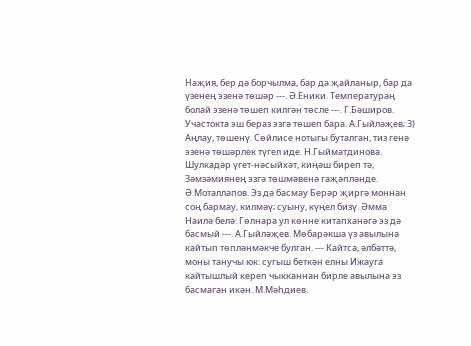Наҗия, бер дә борчылма, бар да җайланыр, бар да үзенең эзенә төшәр ---. Ә.Еники. Температураң болай эзенә төшеп килгән төсле ---. Г.Бәширов. Участокта эш бераз эзгә төшеп бара. А.Гыйләҗев; 3) Аңлау, төшенү. Сөйлисе нотыгы буталган, тиз генә эзенә төшәрлек түгел иде. Н.Гыйматдинова. Шулкадәр үгет-нәсыйхәт, киңәш биреп тә, Зәмзәмиянең эзгә төшмәвенә гаҗәпләнде. Ә.Моталлапов. Эз дә басмау Берәр җиргә моннан соң бармау, килмәү; суыну, күңел бизү. Әмма Наилә белә: Гөлнара ул көнне китапханәгә эз дә басмый ---. А.Гыйләҗев. Мөбарәкша үз авылына кайтып төпләнмәкче булган. --- Кайтса, әлбәттә, моны танучы юк: сугыш беткән елны Ижауга кайтышлый кереп чыкканнан бирле авылына эз басмаган икән. М.Мәһдиев.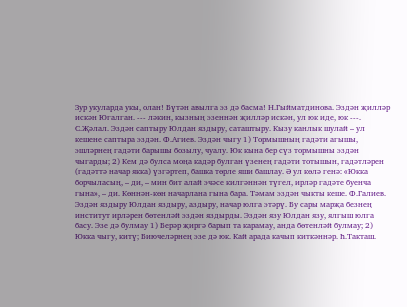Зур укуларда укы, олан! Бүтән авылга эз дә басма! Н.Гыйматдинова. Эздән җилләр искән Югалган. --- ләкин, кызның эзеннән җилләр искән, ул юк иде, юк ---. С.Җәлал. Эздән саптыру Юлдан яздыру, саташтыру. Кызу канлык шулай – ул кешене саптыра эздән. Ф.Агиев. Эздән чыгу 1) Тормышның гадәти агышы, эшләрнең гадәти барышы бозылу, чуалу. Юк кына бер сүз тормышны эздән чыгарды; 2) Кем дә булса моңа кадәр булган үзенең гадәти тотышын, гадәтләрен (гадәттә начар якка) үзгәртеп, башка төрле яши башлау. Ә ул көлә генә: «Юкка борчыласың, – ди, – мин бит алай эчәсе килгәннән түгел, ирләр гадәте буенча гына», – ди. Көннән-көн начарлана гына бара. Тәмам эздән чыкты кеше. Ф.Галиев. Эздән яздыру Юлдан яздыру, аздыру, начар юлга этәрү. Бу сары марҗа безнең институт ирләрен бөтенләй эздән яздырды. Эздән язу Юлдан язу, ялгыш юлга басу. Эзе дә булмау 1) Берәр җиргә барып та карамау, анда бөтенләй булмау; 2) Юкка чыгу, китү; Биючеләрнең эзе дә юк. Кай арада качып киткәннәр. Һ.Такташ.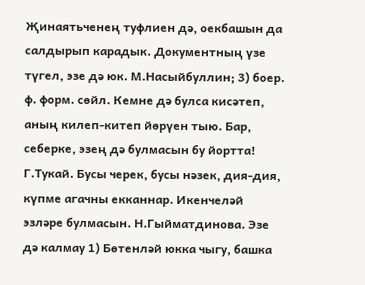Җинаятьченең туфлиен дә, оекбашын да салдырып карадык. Документның үзе түгел, эзе дә юк. М.Насыйбуллин; 3) боер. ф. форм. сөйл. Кемне дә булса кисәтеп, аның килеп-китеп йөрүен тыю. Бар, себерке, эзең дә булмасын бу йортта! Г.Тукай. Бусы черек, бусы нәзек, дия-дия, күпме агачны екканнар. Икенчеләй эзләре булмасын. Н.Гыйматдинова. Эзе дә калмау 1) Бөтенләй юкка чыгу, башка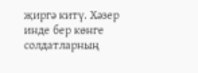җиргә китү. Хәзер инде бер көнге солдатларның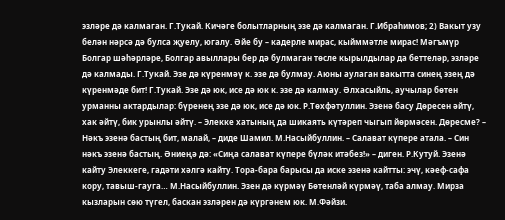эзләре дә калмаган. Г.Тукай. Кичәге болытларның эзе дә калмаган. Г.Ибраһимов; 2) Вакыт узу белән нәрсә дә булса җуелу, югалу. Әйе бу – кадерле мирас, кыйммәтле мирас! Мәгъмүр Болгар шәһәрләре, Болгар авыллары бер дә булмаган төсле кырылдылар да беттеләр, эзләре дә калмады. Г.Тукай. Эзе дә күренмәү к. эзе дә булмау. Аюны аулаган вакытта синең эзең дә күренмәде бит! Г.Тукай. Эзе дә юк, исе дә юк к. эзе дә калмау. Әлхасыйль, аучылар бөтен урманны актардылар: бүренең эзе дә юк, исе дә юк. Р.Төхфәтуллин. Эзенә басу Дөресен әйтү, хак әйтү, бик урынлы әйтү. – Элекке хатының да шикаять күтәреп чыгып йөрмәсен. Дөресме? – Нәкъ эзенә бастың бит, малай, – диде Шамил. М.Насыйбуллин. – Салават күпере атала. – Син нәкъ эзенә бастың. Әниеңә дә: «Сиңа салават күпере бүләк итәбез!» – диген. Р.Кутуй. Эзенә кайту Элеккеге, гадәти хәлгә кайту. Тора-бара барысы да иске эзенә кайтты: эчү, кәеф-сафа кору, тавыш-гауга… М.Насыйбуллин. Эзен дә күрмәү Бөтенләй күрмәү, таба алмау. Мирза кызларын сөю түгел, баскан эзләрен дә күргәнем юк. М.Фәйзи.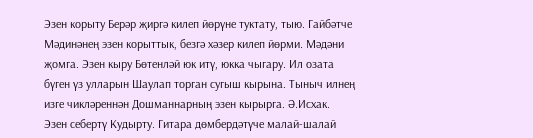Эзен корыту Берәр җиргә килеп йөрүне туктату, тыю. Гайбәтче Мәдинәнең эзен корыттык, безгә хәзер килеп йөрми. Мәдәни җомга. Эзен кыру Бөтенләй юк итү, юкка чыгару. Ил озата бүген үз улларын Шаулап торган сугыш кырына. Тыныч илнең изге чикләреннән Дошманнарның эзен кырырга. Ә.Исхак. Эзен себертү Кудырту. Гитара дөмбердәтүче малай-шалай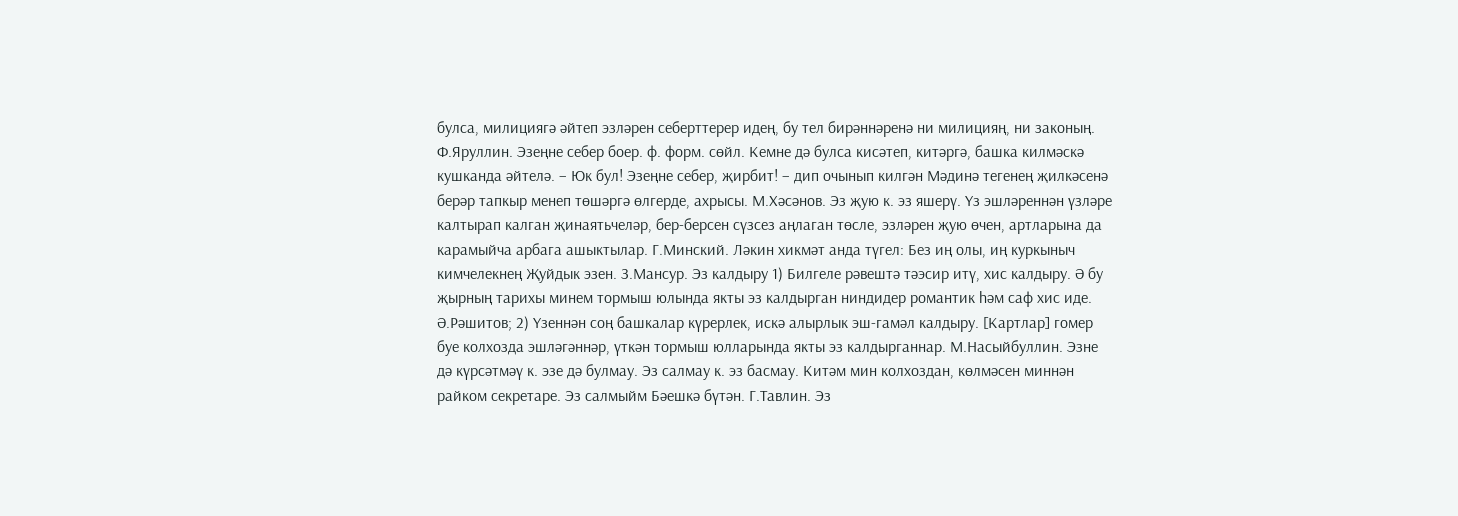булса, милициягә әйтеп эзләрен себерттерер идең, бу тел бирәннәренә ни милицияң, ни законың. Ф.Яруллин. Эзеңне себер боер. ф. форм. сөйл. Кемне дә булса кисәтеп, китәргә, башка килмәскә кушканда әйтелә. – Юк бул! Эзеңне себер, җирбит! – дип очынып килгән Мәдинә тегенең җилкәсенә берәр тапкыр менеп төшәргә өлгерде, ахрысы. М.Хәсәнов. Эз җую к. эз яшерү. Үз эшләреннән үзләре калтырап калган җинаятьчеләр, бер-берсен сүзсез аңлаган төсле, эзләрен җую өчен, артларына да карамыйча арбага ашыктылар. Г.Минский. Ләкин хикмәт анда түгел: Без иң олы, иң куркыныч кимчелекнең Җуйдык эзен. З.Мансур. Эз калдыру 1) Билгеле рәвештә тәэсир итү, хис калдыру. Ә бу җырның тарихы минем тормыш юлында якты эз калдырган ниндидер романтик һәм саф хис иде. Ә.Рәшитов; 2) Үзеннән соң башкалар күрерлек, искә алырлык эш-гамәл калдыру. [Картлар] гомер буе колхозда эшләгәннәр, үткән тормыш юлларында якты эз калдырганнар. М.Насыйбуллин. Эзне дә күрсәтмәү к. эзе дә булмау. Эз салмау к. эз басмау. Китәм мин колхоздан, көлмәсен миннән райком секретаре. Эз салмыйм Бәешкә бүтән. Г.Тавлин. Эз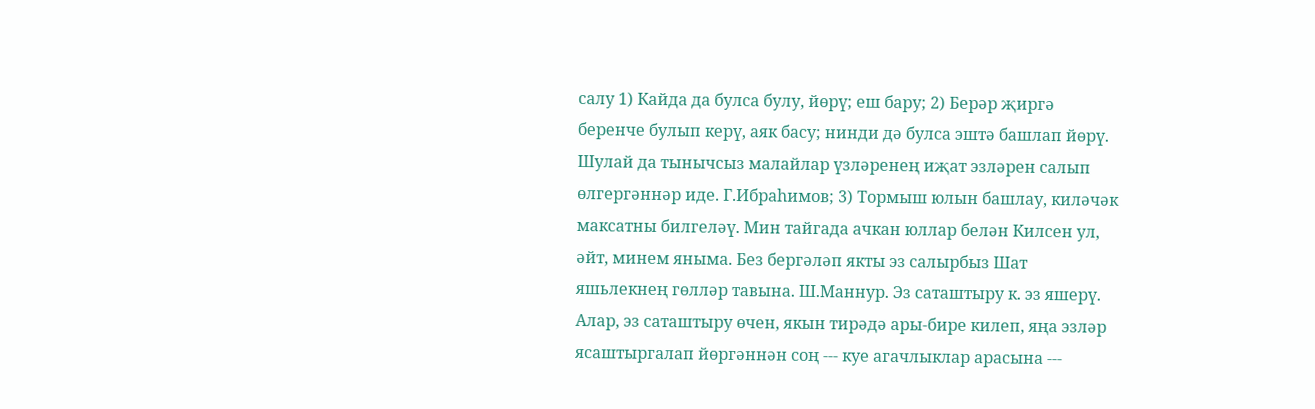салу 1) Кайда да булса булу, йөрү; еш бару; 2) Берәр җиргә беренче булып керү, аяк басу; нинди дә булса эштә башлап йөрү. Шулай да тынычсыз малайлар үзләренең иҗат эзләрен салып өлгергәннәр иде. Г.Ибраһимов; 3) Тормыш юлын башлау, киләчәк максатны билгеләү. Мин тайгада ачкан юллар белән Килсен ул, әйт, минем яныма. Без бергәләп якты эз салырбыз Шат яшьлекнең гөлләр тавына. Ш.Маннур. Эз саташтыру к. эз яшерү. Алар, эз саташтыру өчен, якын тирәдә ары-бире килеп, яңа эзләр ясаштыргалап йөргәннән соң --- куе агачлыклар арасына ---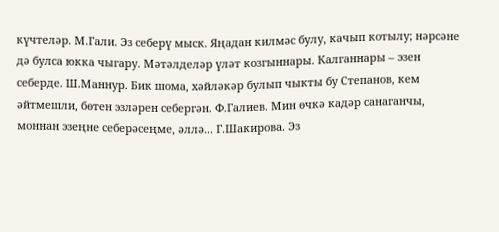күчтеләр. М.Гали. Эз себерү мыск. Яңадан килмәс булу, качып котылу; нәрсәне дә булса юкка чыгару. Мәтәлделәр үләт козгыннары. Калганнары – эзен себерде. Ш.Маннур. Бик шома, хәйләкәр булып чыкты бу Степанов, кем әйтмешли, бөтен эзләрен себергән. Ф.Галиев. Мин өчкә кадәр санаганчы, моннан эзеңне себерәсеңме, әллә... Г.Шакирова. Эз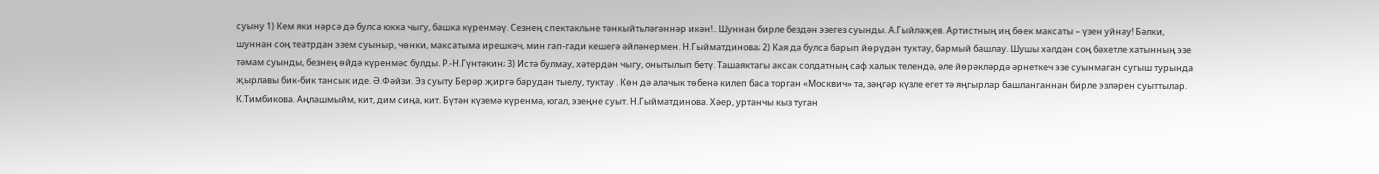суыну 1) Кем яки нәрсә дә булса юкка чыгу, башка күренмәү. Сезнең спектакльне тәнкыйтьләгәннәр икән!.. Шуннан бирле бездән эзегез суынды. А.Гыйләҗев. Артистның иң бөек максаты – үзен уйнау! Бәлки, шуннан соң театрдан эзем суыныр, чөнки, максатыма ирешкәч, мин гап-гади кешегә әйләнермен. Н.Гыйматдинова; 2) Кая да булса барып йөрүдән туктау, бармый башлау. Шушы хәлдән соң бәхетле хатынның эзе тәмам суынды, безнең өйдә күренмәс булды. Р.-Н.Гүнтәкин; 3) Истә булмау, хәтердән чыгу, онытылып бетү. Ташаяктагы аксак солдатның саф халык телендә, әле йөрәкләрдә әрнеткеч эзе суынмаган сугыш турында җырлавы бик-бик тансык иде. Ә.Фәйзи. Эз суыту Берәр җиргә барудан тыелу, туктау . Көн дә алачык төбенә килеп баса торган «Москвич» та, зәңгәр күзле егет тә яңгырлар башланганнан бирле эзләрен суыттылар. К.Тимбикова. Аңлашмыйм, кит, дим сиңа, кит. Бүтән күземә күренмә, югал, эзеңне суыт. Н.Гыйматдинова. Хәер, уртанчы кыз туган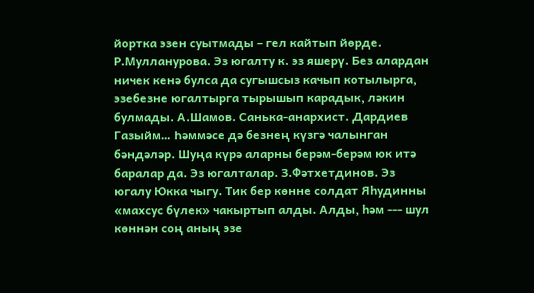йортка эзен суытмады – гел кайтып йөрде. Р.Мулланурова. Эз югалту к. эз яшерү. Без алардан ничек кенә булса да сугышсыз качып котылырга, эзебезне югалтырга тырышып карадык, ләкин булмады. А.Шамов. Санька-анархист. Дардиев Газыйм… Һәммәсе дә безнең күзгә чалынган бәндәләр. Шуңа күрә аларны берәм-берәм юк итә баралар да. Эз югалталар. З.Фәтхетдинов. Эз югалу Юкка чыгу. Тик бер көнне солдат Яһудинны «махсус бүлек» чакыртып алды. Алды, һәм --- шул көннән соң аның эзе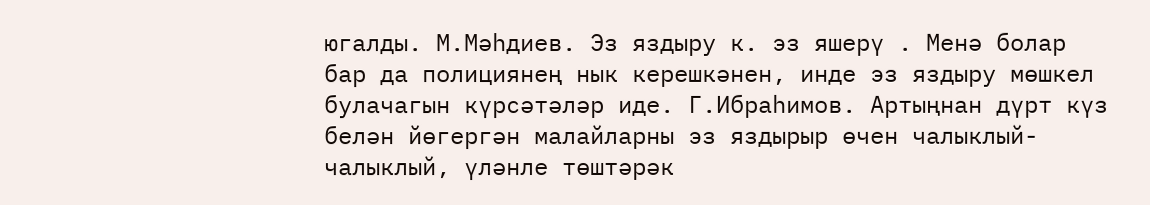югалды. М.Мәһдиев. Эз яздыру к. эз яшерү . Менә болар бар да полициянең нык керешкәнен, инде эз яздыру мөшкел булачагын күрсәтәләр иде. Г.Ибраһимов. Артыңнан дүрт күз белән йөгергән малайларны эз яздырыр өчен чалыклый-чалыклый, үләнле төштәрәк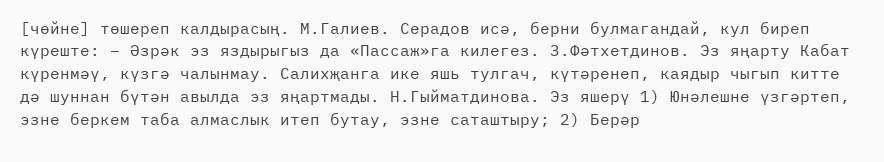[чөйне] төшереп калдырасың. М.Галиев. Серадов исә, берни булмагандай, кул биреп күреште: – Әзрәк эз яздырыгыз да «Пассаж»га килегез. З.Фәтхетдинов. Эз яңарту Кабат күренмәү, күзгә чалынмау. Салихҗанга ике яшь тулгач, күтәренеп, каядыр чыгып китте дә шуннан бүтән авылда эз яңартмады. Н.Гыйматдинова. Эз яшерү 1) Юнәлешне үзгәртеп, эзне беркем таба алмаслык итеп бутау, эзне саташтыру; 2) Берәр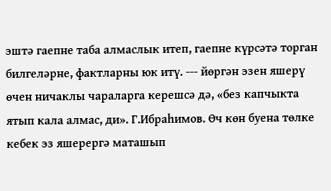эштә гаепне таба алмаслык итеп, гаепне күрсәтә торган билгеләрне, фактларны юк итү. --- йөргән эзен яшерү өчен ничаклы чараларга керешсә дә, «без капчыкта ятып кала алмас, ди». Г.Ибраһимов. Өч көн буена төлке кебек эз яшерергә маташып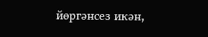йөргәнсез икән,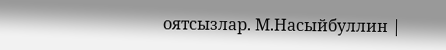оятсызлар. М.Насыйбуллин |